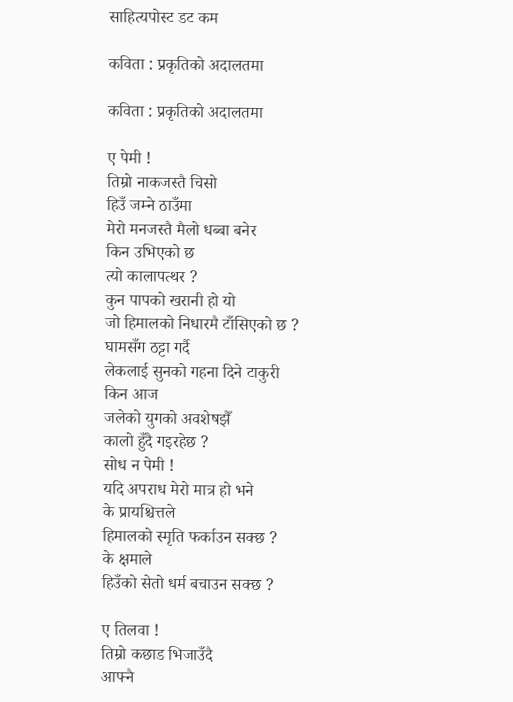साहित्यपोस्ट डट कम

कविता : प्रकृतिको अदालतमा

कविता : प्रकृतिको अदालतमा

ए पेमी !
तिम्रो नाकजस्तै चिसो
हिउँ जम्ने ठाउँमा
मेरो मनजस्तै मैलो धब्बा बनेर
किन उभिएको छ
त्यो कालापत्थर ?
कुन पापको खरानी हो यो
जो हिमालको निधारमै टाँसिएको छ ?
घामसँग ठट्टा गर्दै
लेकलाई सुनको गहना दिने टाकुरी
किन आज
जलेको युगको अवशेषझैँ
कालो हुँदै गइरहेछ ?
सोध न पेमी !
यदि अपराध मेरो मात्र हो भने
के प्रायश्चित्तले
हिमालको स्मृति फर्काउन सक्छ ?
के क्षमाले
हिउँको सेतो धर्म बचाउन सक्छ ?

ए तिलवा !
तिम्रो कछाड भिजाउँदै
आफ्नै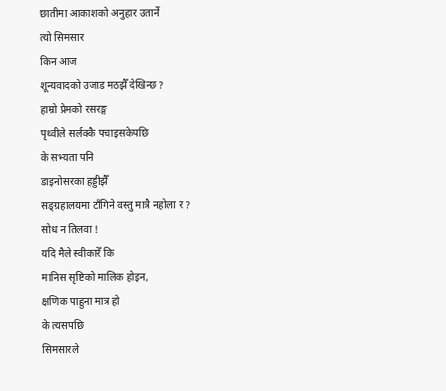छातीमा आकाशको अनुहार उतार्ने
त्यो सिमसार
किन आज
शून्यवादको उजाड मठझैँ देखिन्छ ?
हाम्रो प्रेमको रसरङ्ग
पृथ्वीले सर्लक्कै पचाइसकेपछि
के सभ्यता पनि
डाइनोसरका हड्डीझैँ
सङ्ग्रहालयमा टाँगिने वस्तु मात्रै नहोला र ?
सोध न तिलवा !
यदि मैले स्वीकारेँ कि
मानिस सृष्टिको मालिक होइन,
क्षणिक पाहुना मात्र हो
के त्यसपछि
सिमसारले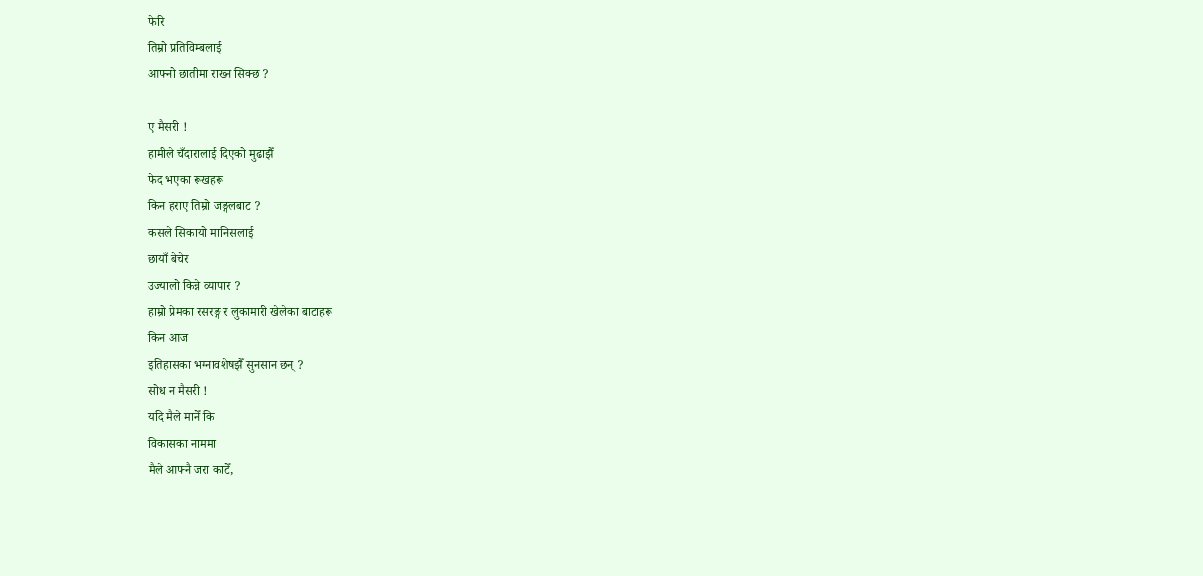फेरि
तिम्रो प्रतिविम्बलाई
आफ्नो छातीमा राख्न सिक्छ ?

ए मैसरी !
हामीले चँदारालाई दिएको मुढाझैँ
फेद भएका रूखहरू
किन हराए तिम्रो जङ्गलबाट ?
कसले सिकायो मानिसलाई
छायाँ बेचेर
उज्यालो किन्ने व्यापार ?
हाम्रो प्रेमका रसरङ्ग र लुकामारी खेलेका बाटाहरू
किन आज
इतिहासका भग्नावशेषझैँ सुनसान छन् ?
सोध न मैसरी !
यदि मैले मानेँ कि
विकासका नाममा
मैले आफ्नै जरा काटेँ,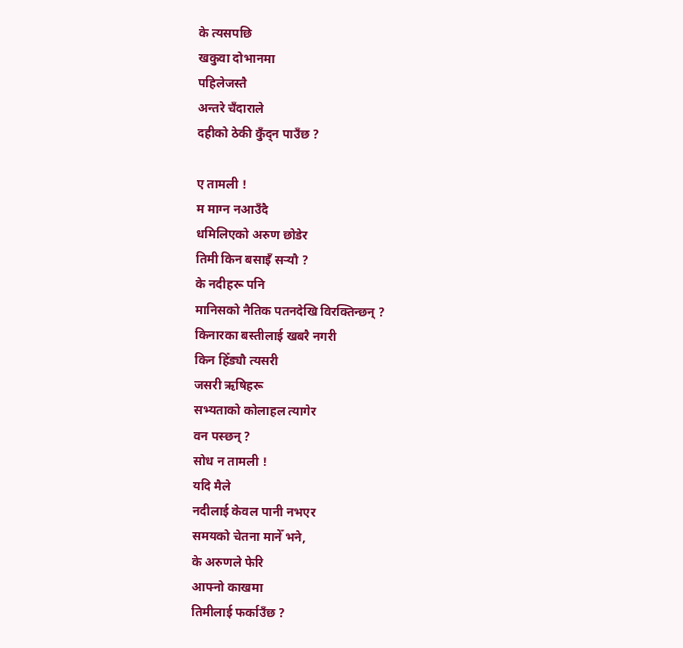के त्यसपछि
खकुवा दोभानमा
पहिलेजस्तै
अन्तरे चँदाराले
दहीको ठेकी कुँद्न पाउँछ ?

ए तामली !
म माग्न नआउँदै
धमिलिएको अरुण छोडेर
तिमी किन बसाइँ सर्‍यौ ?
के नदीहरू पनि
मानिसको नैतिक पतनदेखि विरक्तिन्छन् ?
किनारका बस्तीलाई खबरै नगरी
किन हिँड्यौ त्यसरी
जसरी ऋषिहरू
सभ्यताको कोलाहल त्यागेर
वन पस्छन् ?
सोध न तामली !
यदि मैले
नदीलाई केवल पानी नभएर
समयको चेतना मानेँ भने,
के अरुणले फेरि
आफ्नो काखमा
तिमीलाई फर्काउँछ ?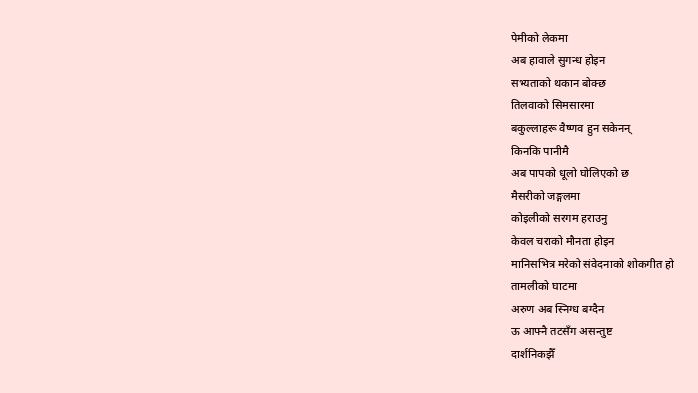पेमीको लेकमा
अब हावाले सुगन्ध होइन
सभ्यताको थकान बोक्छ
तिलवाको सिमसारमा
बकुल्लाहरू वैष्णव हुन सकेनन्
किनकि पानीमै
अब पापको धूलो घोलिएको छ
मैसरीको जङ्गलमा
कोइलीको सरगम हराउनु
केवल चराको मौनता होइन
मानिसभित्र मरेको संवेदनाको शोकगीत हो
तामलीको घाटमा
अरुण अब स्निग्ध बग्दैन
ऊ आफ्नै तटसँग असन्तुष्ट
दार्शनिकझैँ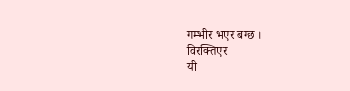गम्भीर भएर बग्छ ।
विरक्तिएर
यी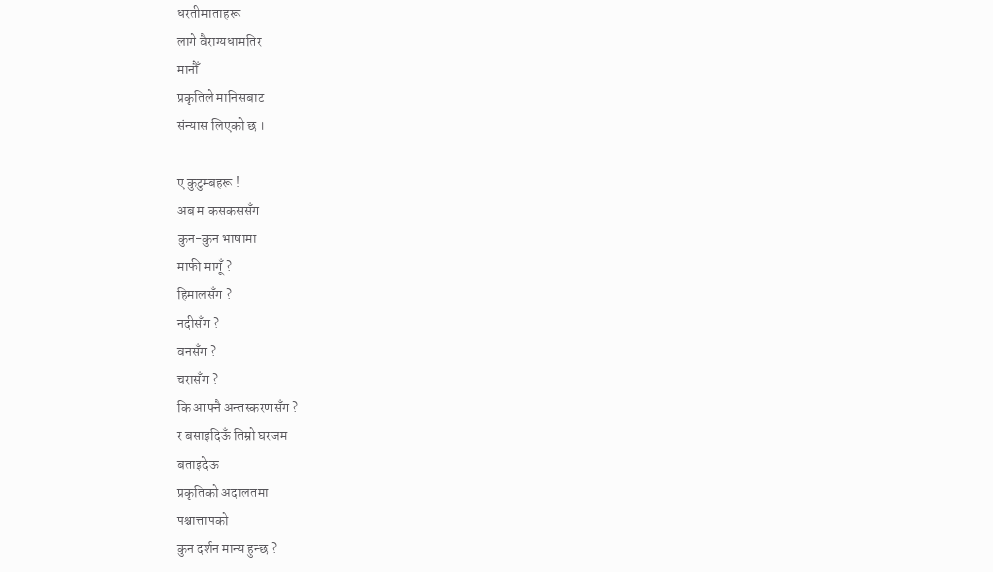धरतीमाताहरू
लागे वैराग्यधामतिर
मानौँ
प्रकृतिले मानिसबाट
संन्यास लिएको छ ।

ए कुटुम्बहरू !
अब म कसकससँग
कुन-कुन भाषामा
माफी मागूँ ?
हिमालसँग ?
नदीसँग ?
वनसँग ?
चरासँग ?
कि आफ्नै अन्तस्करणसँग ?
र बसाइदिऊँ तिम्रो घरजम
बताइदेऊ
प्रकृतिको अदालतमा
पश्चात्तापको
कुन दर्शन मान्य हुन्छ ?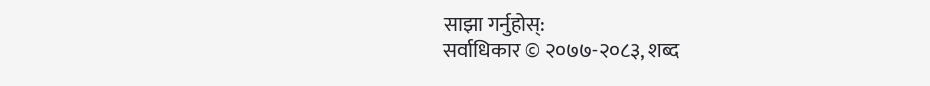साझा गर्नुहोस्:
सर्वाधिकार © २०७७-२०८३, शब्द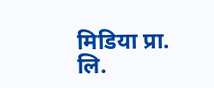मिडिया प्रा. लि.